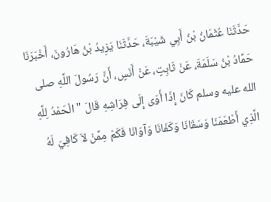حَدَّثَنَا عُثْمَانُ بْنُ أَبِي شَيْبَةَ، حَدَّثَنَا يَزِيدُ بْنُ هَارُونَ، أَخْبَرَنَا حَمَّادُ بْنُ سَلَمَةَ، عَنْ ثَابِتٍ، عَنْ أَنَسٍ، أَنَّ رَسُولَ اللَّهِ صلى الله عليه وسلم كَانَ إِذَا أَوَى إِلَى فِرَاشِهِ قَالَ " الْحَمْدُ لِلَّهِ الَّذِي أَطْعَمَنَا وَسَقَانَا وَكَفَانَا وَآوَانَا فَكَمْ مِمَّنْ لاَ كَافِيَ لَهُ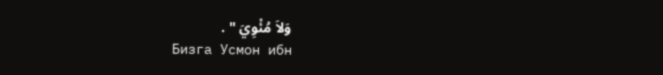وَلاَ مُئْوِيَ " .
Бизга Усмон ибн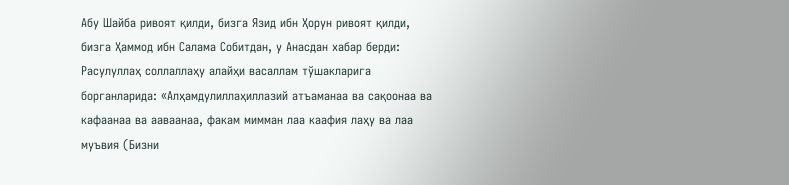Абу Шайба ривоят қилди, бизга Язид ибн Ҳорун ривоят қилди, бизга Ҳаммод ибн Салама Собитдан, у Анасдан хабар берди: Расулуллаҳ соллаллаҳу алайҳи васаллам тўшакларига борганларида: «Алҳамдулиллаҳиллазий атъаманаа ва сақоонаа ва кафаанаа ва ааваанаа, факам мимман лаа каафия лаҳу ва лаа муъвия (Бизни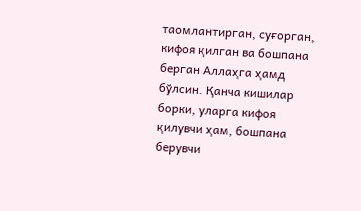таомлантирган, суғорган, кифоя қилган ва бошпана берган Аллаҳга ҳамд бўлсин. Қанча кишилар борки, уларга кифоя қилувчи ҳам, бошпана берувчи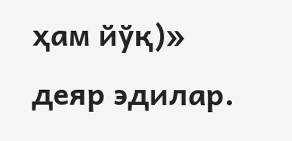ҳам йўқ)» деяр эдилар.